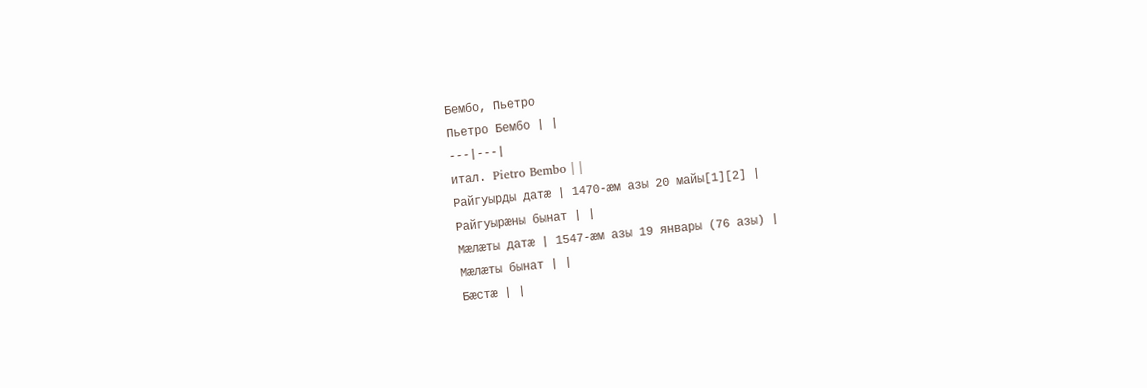Бембо, Пьетро
Пьетро Бембо | |
---|---|
итал. Pietro Bembo | |
Райгуырды датæ | 1470-æм азы 20 майы[1][2] |
Райгуырæны бынат | |
Мæлæты датæ | 1547-æм азы 19 январы (76 азы) |
Мæлæты бынат | |
Бæстæ | |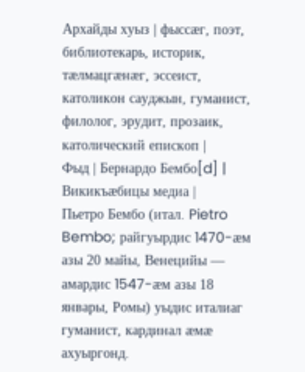Архайды хуыз | фыссæг, поэт, библиотекарь, историк, тæлмацгæнæг, эссеист, католикон сауджын, гуманист, филолог, эрудит, прозаик, католический епископ |
Фыд | Бернардо Бембо[d] |
Викикъæбицы медиа |
Пьетро Бембо (итал. Pietro Bembo; райгуырдис 1470-æм азы 20 майы, Венецийы — амардис 1547-æм азы 18 январы, Ромы) уыдис италиаг гуманист, кардинал æмæ ахуыргонд.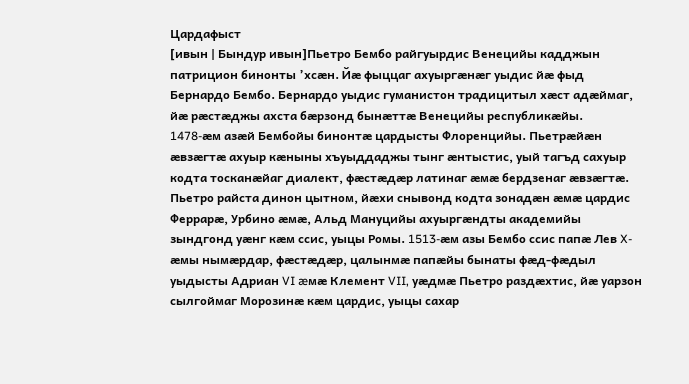Цардафыст
[ивын | Бындур ивын]Пьетро Бембо райгуырдис Венецийы кадджын патрицион бинонты ’хсæн. Йæ фыццаг ахуыргæнæг уыдис йæ фыд Бернардо Бембо. Бернардо уыдис гуманистон традицитыл хæст адæймаг, йæ рæстæджы ахста бæрзонд бынæттæ Венецийы республикæйы.
1478-æм азæй Бембойы бинонтæ цардысты Флоренцийы. Пьетрæйæн æвзæгтæ ахуыр кæныны хъуыддаджы тынг æнтыстис, уый тагъд сахуыр кодта тосканæйаг диалект, фæстæдæр латинаг æмæ бердзенаг æвзæгтæ. Пьетро райста динон цытном, йæхи снывонд кодта зонадæн æмæ цардис Феррарæ, Урбино æмæ, Альд Мануцийы ахуыргæндты академийы зындгонд уæнг кæм ссис, уыцы Ромы. 1513-æм азы Бембо ссис папæ Лев X-æмы нымæрдар, фæстæдæр, цалынмæ папæйы бынаты фæд-фæдыл уыдысты Адриан VI æмæ Клемент VII, уæдмæ Пьетро раздæхтис, йæ уарзон сылгоймаг Морозинæ кæм цардис, уыцы сахар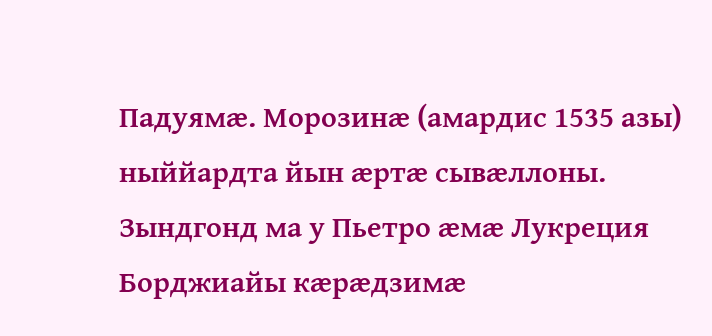Падуямæ. Морозинæ (амардис 1535 азы) ныййардта йын æртæ сывæллоны. Зындгонд ма у Пьетро æмæ Лукреция Борджиайы кæрæдзимæ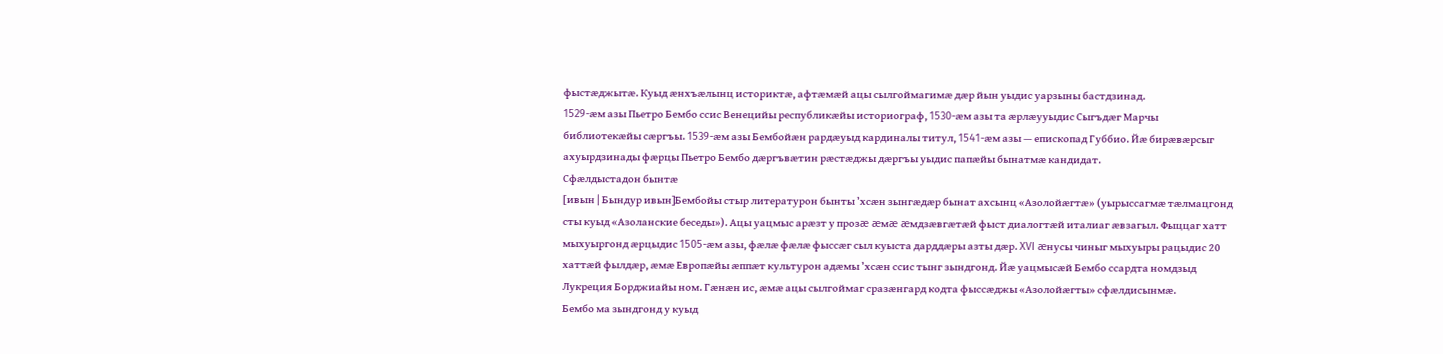фыстæджытæ. Куыд æнхъæлынц историктæ, афтæмæй ацы сылгоймагимæ дæр йын уыдис уарзыны бастдзинад.
1529-æм азы Пьетро Бембо ссис Венецийы республикæйы историограф, 1530-æм азы та æрлæууыдис Сыгъдæг Марчы библиотекæйы сæргъы. 1539-æм азы Бембойæн рардæуыд кардиналы титул, 1541-æм азы — епископад Губбио. Йæ бирæвæрсыг ахуырдзинады фæрцы Пьетро Бембо дæргъвæтин рæстæджы дæргъы уыдис папæйы бынатмæ кандидат.
Сфæлдыстадон бынтæ
[ивын | Бындур ивын]Бембойы стыр литературон бынты ’хсæн зынгæдæр бынат ахсынц «Азолойæгтæ» (уырыссагмæ тæлмацгонд сты куыд «Азоланские беседы»). Ацы уацмыс арæзт у прозæ æмæ æмдзæвгæтæй фыст диалогтæй италиаг æвзагыл. Фыццаг хатт мыхуыргонд æрцыдис 1505-æм азы, фæлæ фæлæ фыссæг сыл куыста дарддæры азты дæр. XVI æнусы чиныг мыхуыры рацыдис 20 хаттæй фылдæр, æмæ Европæйы æппæт культурон адæмы ’хсæн ссис тынг зындгонд. Йæ уацмысæй Бембо ссардта номдзыд Лукреция Борджиайы ном. Гæнæн ис, æмæ ацы сылгоймаг сразæнгард кодта фыссæджы «Азолойæгты» сфæлдисынмæ.
Бембо ма зындгонд у куыд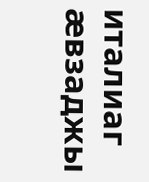италиаг æвзаджы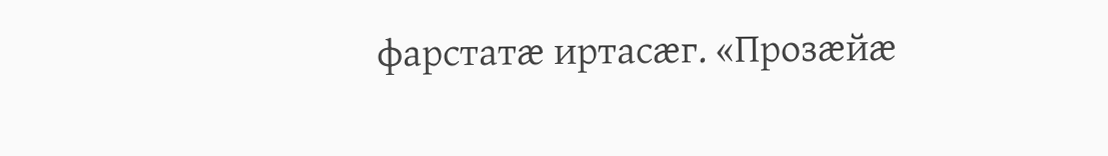фарстатæ иртасæг. «Прозæйæ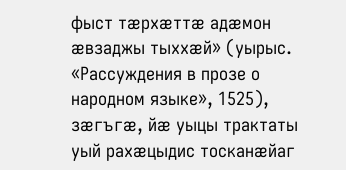фыст тæрхæттæ адæмон æвзаджы тыххæй» (уырыс. «Рассуждения в прозе о народном языке», 1525), зæгъгæ, йæ уыцы трактаты уый рахæцыдис тосканæйаг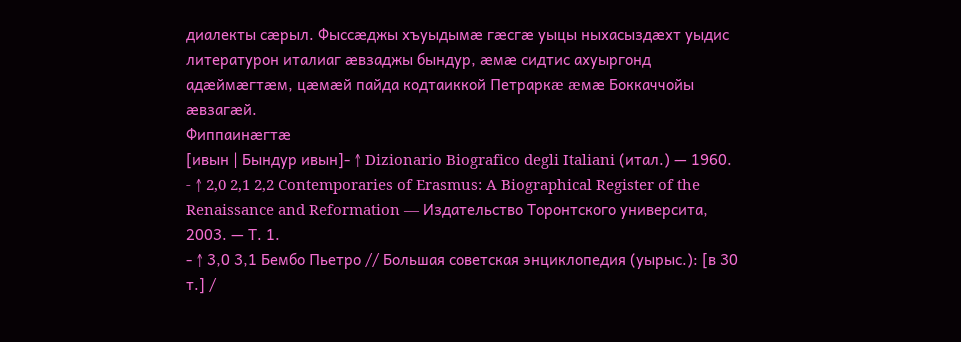диалекты сæрыл. Фыссæджы хъуыдымæ гæсгæ уыцы ныхасыздæхт уыдис литературон италиаг æвзаджы бындур, æмæ сидтис ахуыргонд адæймæгтæм, цæмæй пайда кодтаиккой Петраркæ æмæ Боккаччойы æвзагæй.
Фиппаинæгтæ
[ивын | Бындур ивын]- ↑ Dizionario Biografico degli Italiani (итал.) — 1960.
- ↑ 2,0 2,1 2,2 Contemporaries of Erasmus: A Biographical Register of the Renaissance and Reformation — Издательство Торонтского университа, 2003. — Т. 1.
- ↑ 3,0 3,1 Бембо Пьетро // Большая советская энциклопедия (уырыс.): [в 30 т.] /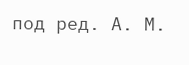под ред. А. М.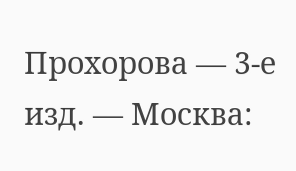Прохорова — 3-е изд. — Москва: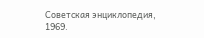Советская энциклопедия, 1969.